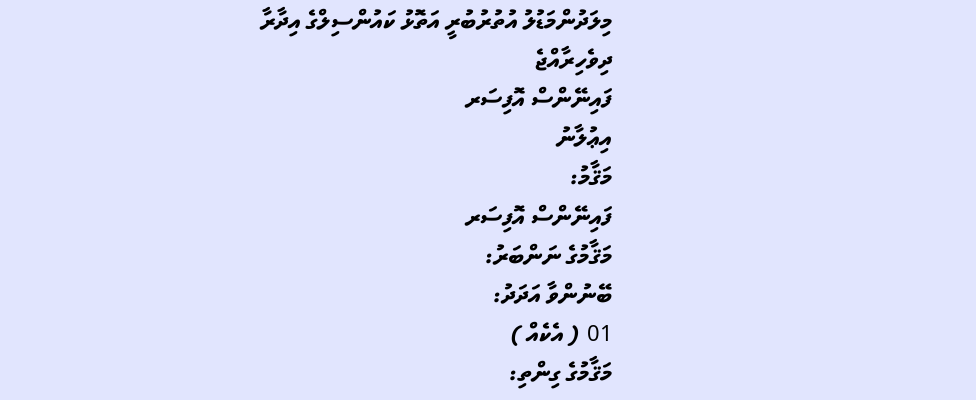މިލަދުންމަޑުލު އުތުރުބުރީ އަތޮޅު ކައުންސިލްގެ އިދާރާ
ދިވެހިރާއްޖެ
ފައިނޭންސް އޮފިސަރ
އިޢުލާނު
މަޤާމު:
ފައިނޭންސް އޮފިސަރ
މަޤާމުގެ ނަންބަރު:
ބޭނުންވާ އަދަދު:
01 ( އެކެއް )
މަޤާމުގެ ގިންތި: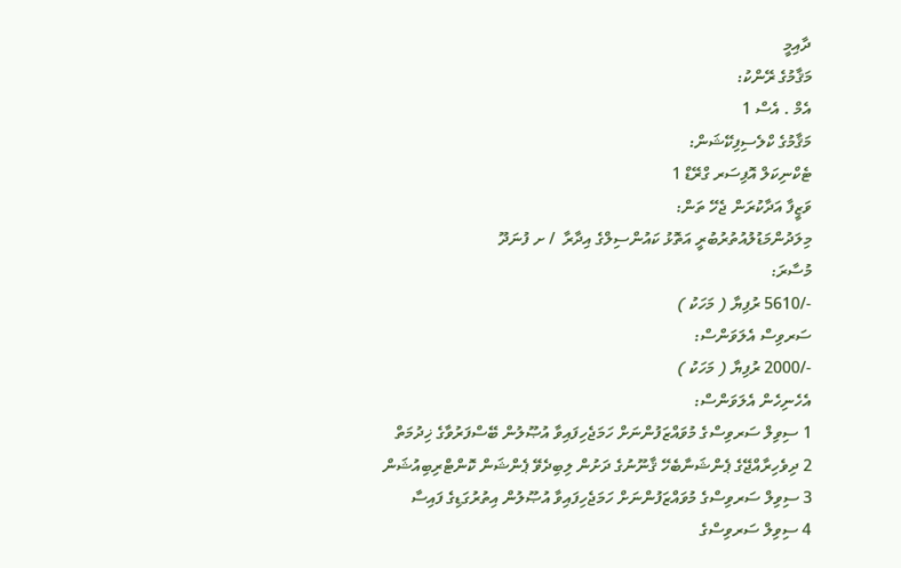ދާއިމީ
މަޤާމުގެ ރޭންކު:
އެމް . އެސް 1
މަޤާމުގެ ކްލެސިފިކޭޝަން:
ޓެކްނިކަލް އޮފިސަރ ގްރޭޑް 1
ވަޒީފާ އަދާކުރަން ޖެހޭ ތަން:
މިލަދުންމަޑުލުއުތުރުބުރީ އަތޮޅު ކައުންސިލްގެ އިދާރާ  / ށ ފުނަދޫ
މުސާރަ:
-/5610 ރުފިޔާ ( މަހަކު )
ސަރވިސް އެލަވަންސް:
-/2000 ރުފިޔާ ( މަހަކު )
އެހެނިހެން އެލަވަންސް:
1 ސިވިލް ސަރވިސްގެ މުވައްޒަފުންނަށް ހަމަޖެހިފައިވާ އުޞޫލުން ބޭސްފަރުވާގެ ޚިދުމަތް
2 ދިވެހިރާއްޖޭގެ ޕެންޝަނާބެހޭ ޤާނޫނުގެ ދަށުން ލިބިދެވޭ ޕެންޝަން ކޮންޓްރިބިއުޝަން
3 ސިވިލް ސަރވިސްގެ މުވައްޒަފުންނަށް ހަމަޖެހިފައިވާ އުޞޫލުން އިތުރުގަޑިގެ ފައިސާ
4 ސިވިލް ސަރވިސްގެ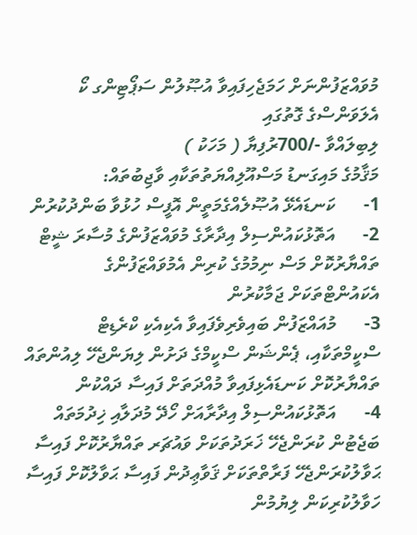މުވައްޒަފުންނަށް ހަމަޖެހިފައިވާ އުޞޫލުން ސަޕޯޓިންގ ކޯ އެލަވަންސްގެ ގޮތުގައި
ލިބިލައްވާ -/700ރުފިޔާ ( މަހަކު )
މަޤާމުގެ މައިގަނޑު މަސްއޫލިއްޔަތުތަކާއި ވާޖިބުތައް:
1-      ކަނޑައެޅޭ އުޞޫލެއްގެމަތީން އޮފީސް ހުޅުވާ ބަންދުކުރުން
2-      އަތޮޅުކައުންސިލް އިދާރާގެ މުވައްޒަފުންގެ މުސާރަ ޝީޓް ތައްޔާރުކޮށް މަސް ނިމުމުގެ ކުރިން އެމުވައްޒަފުންގެ އެކައުންޓްތަކަށް ޖަމާކުރުން
3-      މުއައްޒަފުން ބައިވެރިވެފައިވާ އެކިއެކި ކްރެޑިޓް ސްކީމްތަކާއި، ޕެންޝަން ސްކީމްގެ ދަށުން ލިޔަންޖެހޭ ލިއުންތައް ތައްޔާރުކޮށް ކަނޑައެޅިފައިވާ މުއްދަތަށް ފައިސާ ދައްކުން
4-      އަތޮޅުކައުންސިލް އިދާރާއަށް ހޯދޭ މުދަލާއި ޚިދުމަތައް ބަޖެޓުން ކުރަންޖެހޭ ޚަރަދުތަކަށް ވައުޗަރ ތައްޔާރުކޮށް ފައިސާ ޙަވާލުކުރަންޖެހޭ ފަރާތްތަކަށް ޤަވާޢިދުން ފައިސާ ޙަވާލުކޮށް ފައިސާ ހަވާލުކުރިކަން ލިޔުމުން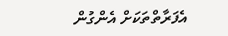އެފަރާތްތަކަށް އެންގުން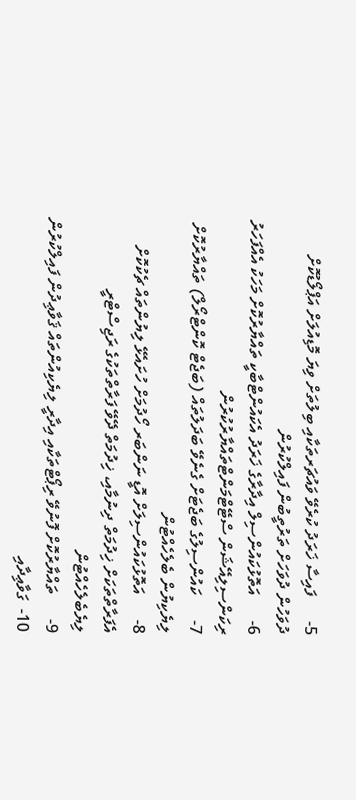5-      ފައިސާ ޚަރަދު ކުރެވޭ ވައުޗަރތަކާއި ބިލުތަށް ވިޔަ މޮޑިއުލަށް އަޕްލޯޑުކޮށް ދުވަހުން ދުވަހަށް ތަރުތީބުން ފައިލްކުރުން
6-      އަތޮޅުކައުންސިލް އިދާރާގެ ޚަރަދު އެކައުންޓްބާކީ ތައްޔާރުކޮށް މަހަކު އެއްފަހަރު ރިކަންސިލިއޭޝަން ސްޓޭޓްމަންޓްތައްޔާރުކުރުން
7-      ކައުންސިލުގެ ބަޖެޓަށް ގެނެވޭ ބަދަލުތައް (ބަޖެޓް ކޮންޓްރޯލް) ތައްޔާރުކޮށް ލިޔެކިޔުން ބެލެހެއްޓުން
8-      އަތޮޅުކައުންސިލަށް އޮޑީ ނަންބަރ ހޯދުމަށް ހުށައެޅޭ ލިޔުންތައް ޗެކުކޮށް އެފަރާތްތަކަށް ޚިދުމަތް ދިނުމާއި، ޚިދުމަތް ދޭވޭ ފަރާތްތަކުގެ ރަޖިސްޓްރީ ލިޔެބެލެހެއްޓުން
9-      ތައްޔާރުކޮށް ފޮނުވޭ ރިޕޯޓްތަކާއި އިދާރީ ލިޔެކިއުންތައް ޤަވާޢިދުން ފައިލްކުރުން
10-  ގަވާޢިދާއި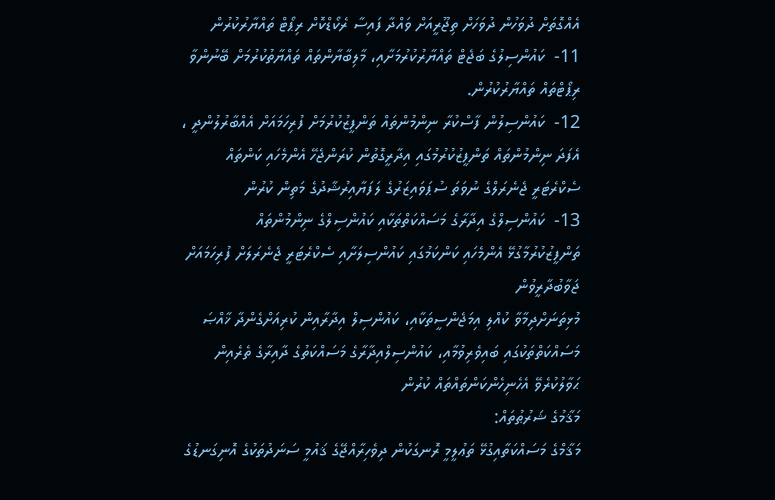އެއްގޮތަށް ދުވަހުން ދުވަހަށް ތިޖޫރީއަށް ވައްދާ ފައިސާ ރެކޯޑްކޮށް ރިޕޯޓް ތައްޔާރުކުރުން
11-  ކައުންސިލުގެ ބަޖެޓް ތައްޔާރުކުރުމަށާއި، މާލިބާޔާންތައް ތައްޔާތުކުރުމަށް ބޭނުންވާ ރިޕޯޓްތައް ތައްޔާރުކުރުން.
12-  ކައުންސިލުން ފާސްކުރާ ނިންމުންތައް ތަންފީޒުކުރުމަށް ފުރިހަމައަށް އެއްބާރުލުންދީ ، އެފަދަ ނިންމުންތައް ތަންފީޒުކުރުމުގައި އިދާރީގޮތުން ކުރަންޖެހޭ އެންމެހައި ކަންތައް ސެކްރެޓަރީ ޖެނެރަލްގެ ނުވަތަ ސުޕަވައިޒަރުގެ ލަފަޔާއިރުޝާދުގެ މަތިން ކުރުން
13-  ކައުންސިލްގެ އިދާރާގެ މަސައްކަތްތަކާއި ކައުންސިލްގެ ނިންމުންތައް ތަންފީޒުކުރުމާގުޅޭ އެންމެހައި ކަންކަމުގައި ކައުންސިލަށާއި ސެކްރެޓަރީ ޖެނެރަލަށް ފުރިހަމައަށް ޖަވާބުދާރީވުން
މުޅިތަނަށްދިމާވާ ކުއްލި އިމަޖެންސީތަކާއި، ކައުންސިލް އިދާރާއިން ކުރިއަށްގެންދާ ޚާއްޞަ މަސައްކަތްތަކުގައި ބައިވެރިވުމާއި، ކައުންސިލްއިދާރާގެ މަސައްކަތުގެ ދާއިރާގެ ތެރެއިން ޙަވާލުކުރެވޭ އެހެނިހެންކަންތައްތައް ކުރުން
މަޤާމުގެ ޝަރުޠުތައް:
މަޤާމްގެ މަސައްކަތާއިގުޅޭ ތަޢުލީމީ ރޮނގަކުން ދިވެހިރާއްޖޭގެ ޤައުމީ ސަނަދުތަކުގެ އޮނިގަނޑުގެ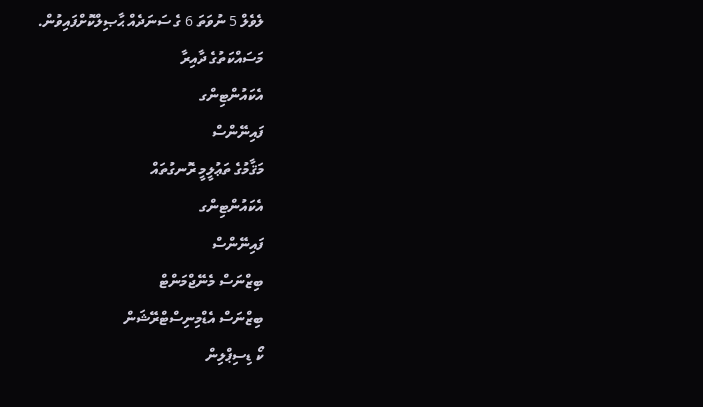ލެވެލް 5 ނުވަތަ 6 ގެ ސަނަދެއް ޙާޞިލްކޮށްފައިވުން.
މަސައްކަތުގެ ދާއިރާ
އެކައުންޓިންގ
ފައިނޭންސް
މަޤާމުގެ ތަޢުލީމީ ރޮނގުތައް
އެކައުންޓިންގ
ފައިނޭންސް
ބިޒްނަސް މެނޭޖްމަންޓް
ބިޒްނަސް އެޑްމިނިސްޓްރޭޝަން
ކޯ ޑިސިޕްލިން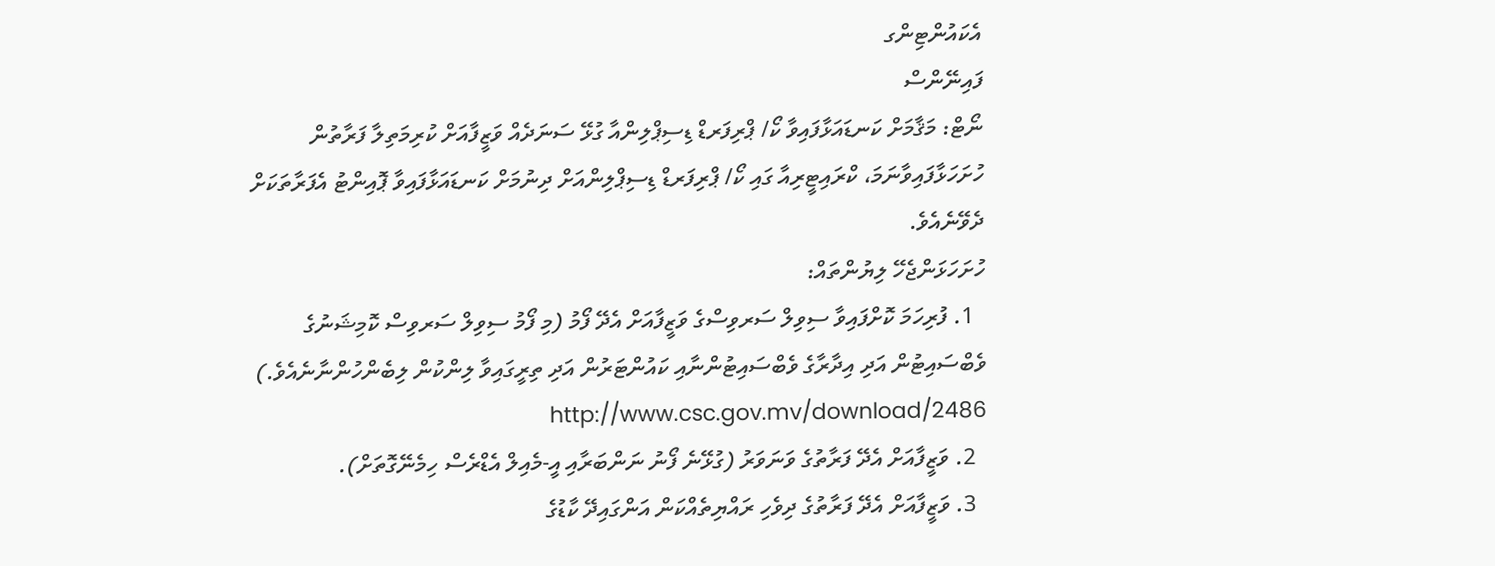އެކައުންޓިންގ
ފައިނޭންސް
ނޯޓް: މަޤާމަށް ކަނޑައަޅާފައިވާ ކޯ/ ޕްރިފަރޑް ޑިސިޕްލިންއާ ގުޅޭ ސަނަދެއް ވަޒީފާއަށް ކުރިމަތިލާ ފަރާތުން ހުށަހަޅާފައިވާނަމަ، ކްރައިޓީރިއާ ގައި ކޯ/ ޕްރިފަރޑް ޑިސިޕްލިންއަށް ދިނުމަށް ކަނޑައަޅާފައިވާ ޕޮއިންޓު އެފަރާތަކަށް ދެވޭނެއެވެ.
ހުށަހަޅަންޖެހޭ ލިޔުންތައް:
  1. ފުރިހަމަ ކޮށްފައިވާ ސިވިލް ސަރވިސްގެ ވަޒީފާއަށް އެދޭ ފޯމު (މި ފޯމު ސިވިލް ސަރވިސް ކޮމިޝަނުގެ ވެބްސައިޓުން އަދި އިދާރާގެ ވެބްސައިޓުންނާއި ކައުންޓަރުން އަދި ތިރީގައިވާ ލިންކުން ލިބެންހުންނާނެއެވެ.) http://www.csc.gov.mv/download/2486
  2. ވަޒީފާއަށް އެދޭ ފަރާތުގެ ވަނަވަރު (ގުޅޭނެ ފޯނު ނަންބަރާއި އީ-މެއިލް އެޑްރެސް ހިމެނޭގޮތަށް).
  3. ވަޒީފާއަށް އެދޭ ފަރާތުގެ ދިވެހި ރައްޔިތެއްކަން އަންގައިދޭ ކާޑުގެ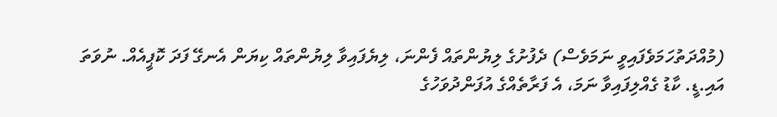(މުއްދަތުހަމަވެފައިވީ ނަމަވެސް) ދެފުށުގެ ލިޔުންތައް ފެންނަ، ލިޔެފައިވާ ލިޔުންތައް ކިޔަން އެނގޭ ފަދަ ކޮޕީއެއް. ނުވަތަ އައި.ޑީ. ކާޑު ގެއްލިފައިވާ ނަމަ، އެ ފަރާތެއްގެ އުފަންދުވަހުގެ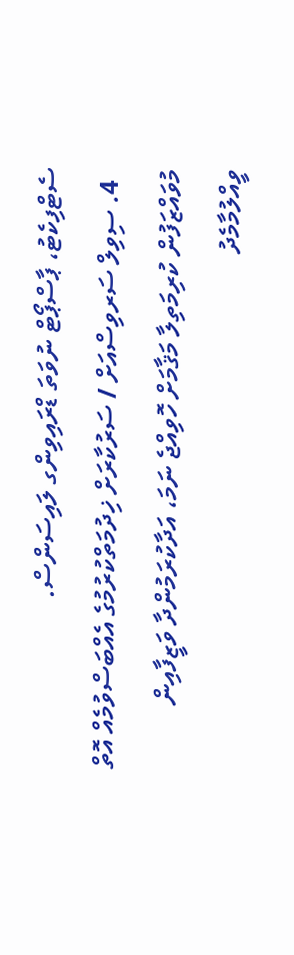ސެޓްފިކެޓު، ޕާސްޕޯޓް ނުވަތަ ޑްރައިވިންގ ލައިސަންސް.
  4. ސިވިލް ސަރވިސްއަށް / ސަރުކާރަށް ޚިދުމަތްކުރުމުގެ އެއްބަސްވުމެއް އޮތް މުވައްޒަފުން ކުރިމަތިލާ މަޤާމަށް ހޮވިއްޖެ ނަމަ، އަދާކުރަމުންދާ ވަޒީފާއިން ވީއްލުމާމެދު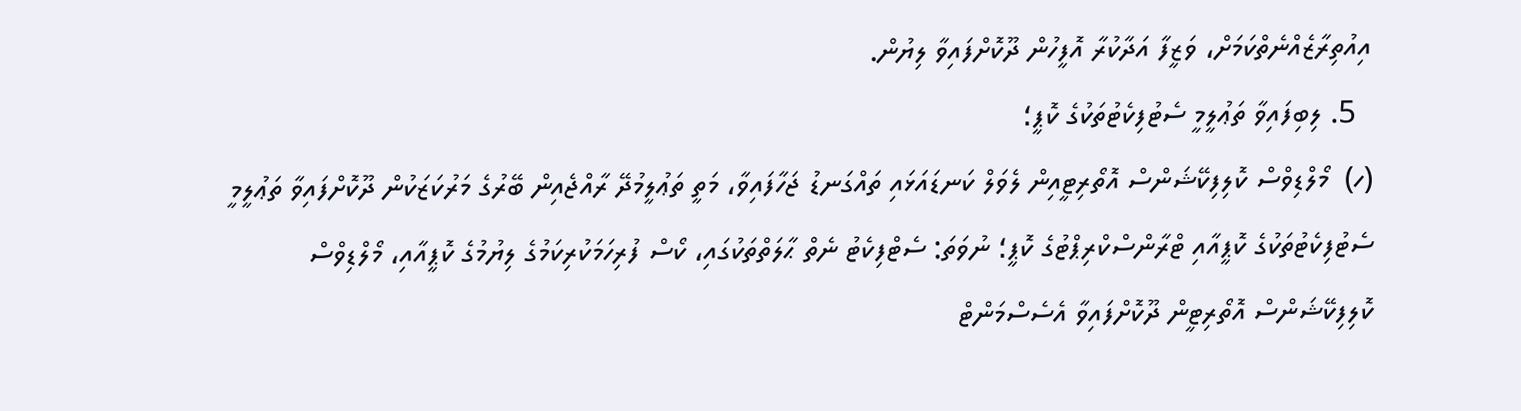އިއުތިރާޒެއްނެތްކަމަށް، ވަޒީފާ އަދާކުރާ އޮފީހުން ދޫކޮށްފައިވާ ލިޔުން.
  5. ލިބިފައިވާ ތަޢުލީމީ ސެޓުފިކެޓުތަކުގެ ކޮޕީ؛
(ހ)  މޯލްޑިވްސް ކޮލިފިކޭޝަންސް އޮތޯރިޓީއިން ލެވަލް ކަނޑައަޅައި ތައްގަނޑު ޖަހާފައިވާ، މަތީ ތަޢުލީމުދޭ ރާއްޖެއިން ބޭރުގެ މަރުކަޒަކުން ދޫކޮށްފައިވާ ތަޢުލީމީ ސެޓުފިކެޓުތަކުގެ ކޮޕީއާއި ޓްރާންސްކްރިޕްޓުގެ ކޮޕީ؛ ނުވަތަ: ސެޓްފިކެޓު ނެތް ޙާލަތްތަކުގައި، ކޯސް ފުރިހަމަކުރިކަމުގެ ލިޔުމުގެ ކޮޕީއާއި، މޯލްޑިވްސް ކޮލިފިކޭޝަންސް އޮތޯރިޓީން ދޫކޮށްފައިވާ އެސެސްމަންޓް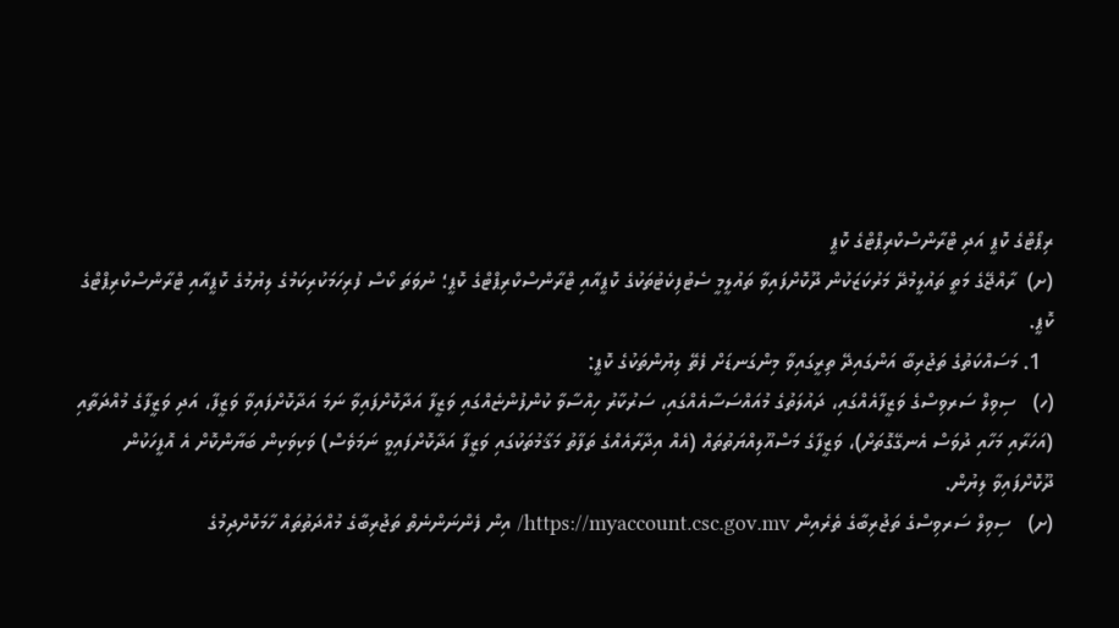ރިޕޯޓްގެ ކޮޕީ އަދި ޓްރާންސްކްރިޕްޓްގެ ކޮޕީ
(ށ)  ރާއްޖޭގެ މަތީ ތައުލީމުދޭ މަރުކަޒަކުން ދޫކޮށްފައިވާ ތައުލީމީ ސެޓުފިކެޓުތަކުގެ ކޮޕީއާއި ޓްރާންސްކްރިޕްޓްގެ ކޮޕީ؛ ނުވަތަ ކޯސް ފުރިހަމަކުރިކަމުގެ ލިޔުމުގެ ކޮޕީއާއި ޓްރާންސްކްރިޕްޓްގެ ކޮޕީ.
  1. މަސައްކަތުގެ ތަޖުރިބާ އަންގައިދޭ ތިރީގައިވާ މިންގަނޑަށް ފެތޭ ލިޔުންތަކުގެ ކޮޕީ:
(ހ)   ސިވިލް ސަރވިސްގެ ވަޒީފާއެއްގައި، ދައުލަތުގެ މުއައްސަސާއެއްގައި، ސަރުކާރު ހިއްސާވާ ކުންފުންޏެއްގައި ވަޒީފާ އަދާކޮށްފައިވާ ނަމަ އަދާކޮށްފައިވާ ވަޒީފާ، އަދި ވަޒީފާގެ މުއްދަތާއި (އަހަރާއި މަހާއި ދުވަސް އެނގޭގޮތަށް)، ވަޒީފާގެ މަސްއޫލިއްޔަތުތައް (އެއް އިދާރާއެއްގެ ތަފާތު މަޤާމުތަކުގައި ވަޒީފާ އަދާކޮށްފައިވީ ނަމަވެސް) ވަކިވަކިން ބަޔާންކޮށް އެ އޮފީހަކުން ދޫކޮށްފައިވާ ލިޔުން.
(ށ)   ސިވިލް ސަރވިސްގެ ތަޖުރިބާގެ ތެރެއިން https://myaccount.csc.gov.mv/ އިން ފެންނަންނެތް ތަޖުރިބާގެ މުއްދަތުތައް ހާމަކޮށްދިމުގެ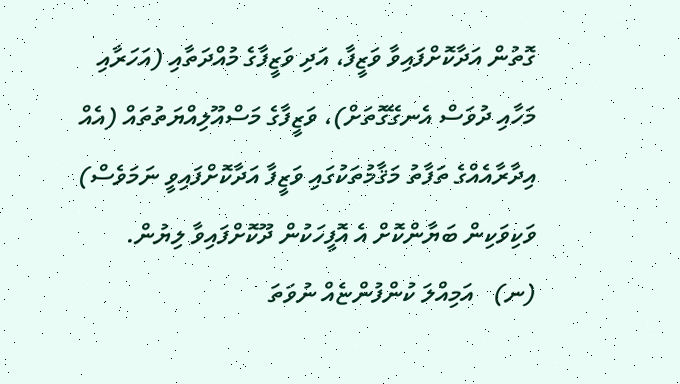ގޮތުން އަދާކޮށްފައިވާ ވަޒީފާ، އަދި ވަޒީފާގެ މުއްދަތާއި (އަހަރާއި މަހާއި ދުވަސް އެނގޭގޮތަށް)، ވަޒީފާގެ މަސްއޫލިއްޔަތުތައް (އެއް އިދާރާއެއްގެ ތަފާތު މަޤާމުތަކުގައި ވަޒީފާ އަދާކޮށްފައިވީ ނަމަވެސް) ވަކިވަކިން ބަޔާންކޮށް އެ އޮފީހަކުން ދޫކޮށްފައިވާ ލިޔުން.
(ނ)   އަމިއްލަ ކުންފުންޏެއް ނުވަތަ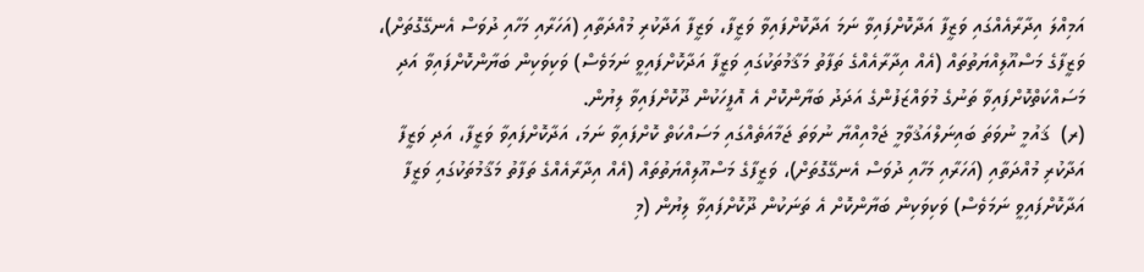އަމިއްލަ އިދާރާއެއްގައި ވަޒީފާ އަދާކޮށްފައިވާ ނަމަ އަދާކޮށްފައިވާ ވަޒީފާ، ވަޒީފާ އަދާކުރި މުއްދަތާއި (އަހަރާއި މަހާއި ދުވަސް އެނގޭގޮތަށް)، ވަޒީފާގެ މަސްއޫލިއްޔަތުތައް (އެއް އިދާރާއެއްގެ ތަފާތު މަޤާމުތަކުގައި ވަޒީފާ އަދާކޮށްފައިވީ ނަމަވެސް) ވަކިވަކިން ބަޔާންކޮށްފައިވާ އަދި މަސައްކަތްކޮށްފައިވާ ތަނުގެ މުވައްޒަފުންގެ އަދަދު ބަޔާންކޮށް އެ އޮފީހަކުން ދޫކޮށްފައިވާ ލިޔުން.
(ރ)  ޤައުމީ ނުވަތަ ބައިނަލްއަޤުވާމީ ޖަމްއިއްޔާ ނުވަތަ ޖަމާއަތެއްގައި މަސައްކަތް ކޮށްފައިވާ ނަމަ، އަދާކޮށްފައިވާ ވަޒީފާ، އަދި ވަޒީފާ އަދާކުރި މުއްދަތާއި (އަހަރާއި މަހާއި ދުވަސް އެނގޭގޮތަށް)، ވަޒީފާގެ މަސްއޫލިއްޔަތުތައް (އެއް އިދާރާއެއްގެ ތަފާތު މަޤާމުތަކުގައި ވަޒީފާ އަދާކޮށްފައިވީ ނަމަވެސް) ވަކިވަކިން ބަޔާންކޮށް އެ ތަނަކުން ދޫކޮށްފައިވާ ލިޔުން (މި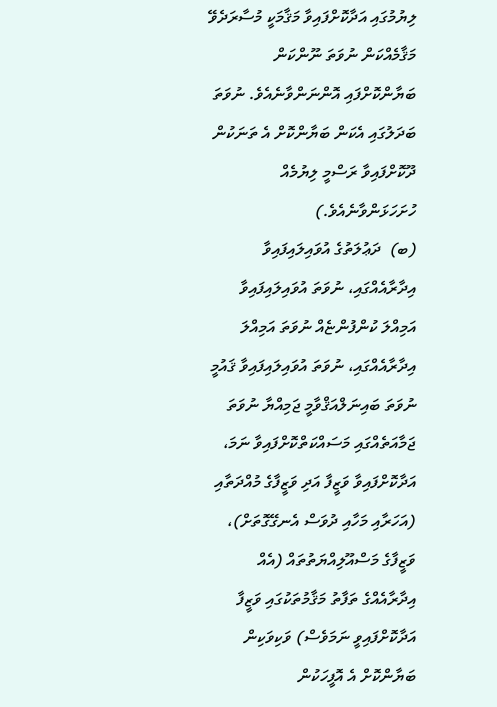ލިޔުމުގައި އަދާކޮށްފައިވާ މަޤާމަކީ މުސާރަދެވޭ މަޤާމެއްކަން ނުވަތަ ނޫންކަން ބަޔާންކޮށްފައި އޮންނަންވާނެއެވެ. ނުވަތަ ބަދަލުގައި އެކަން ބަޔާންކޮށް އެ ތަނަކުން ދޫކޮށްފައިވާ ރަސްމީ ލިޔުމެއް ހުށަހަޅަންވާނެއެވެ.)
(ބ)  ދަޢުލަތުގެ އުވައިލައިފައިވާ އިދާރާއެއްގައި، ނުވަތަ އުވައިލައިފައިވާ އަމިއްލަ ކުންފުންޏެއް ނުވަތަ އަމިއްލަ އިދާރާއެއްގައި، ނުވަތަ އުވައިލައިފައިވާ ޤައުމީ ނުވަތަ ބައިނަލްއަޤްވާމީ ޖަމިއްޔާ ނުވަތަ ޖަމާއަތެއްގައި މަސައްކަތްކޮށްފައިވާ ނަމަ، އަދާކޮށްފައިވާ ވަޒީފާ އަދި ވަޒީފާގެ މުއްދަތާއި (އަހަރާއި މަހާއި ދުވަސް އެނގޭގޮތަށް)، ވަޒީފާގެ މަސްއޫލިއްޔަތުތައް (އެއް އިދާރާއެއްގެ ތަފާތު މަޤާމުތަކުގައި ވަޒީފާ އަދާކޮށްފައިވީ ނަމަވެސް) ވަކިވަކިން ބަޔާންކޮށް އެ އޮފީހަކުން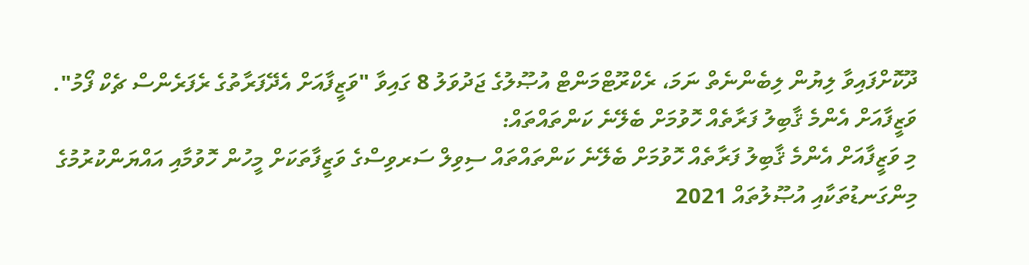ދޫކޮށްފައިވާ ލިޔުން ލިބެންނެތް ނަމަ، ރެކްރޫޓްމަންޓް އުޞޫލުގެ ޖަދުވަލު 8 ގައިވާ "ވަޒީފާއަށް އެދޭފަރާތުގެ ރެފަރެންސް ޗެކް ފޯމު".
ވަޒީފާއަށް އެންމެ ޤާބިލު ފަރާތެއް ހޮވުމަށް ބެލޭނެ ކަންތައްތައް:
މި ވަޒީފާއަށް އެންމެ ޤާބިލު ފަރާތެއް ހޮވުމަށް ބެލޭނެ ކަންތައްތައް ސިވިލް ސަރވިސްގެ ވަޒީފާތަކަށް މީހުން ހޮވުމާއި އައްޔަންކުރުމުގެ މިންގަނޑުތަކާއި އުޞޫލުތައް 2021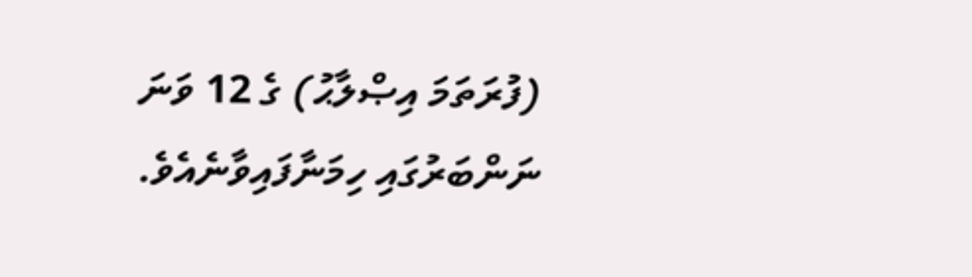(ފުރަތަމަ އިޞްލާޙު) ގެ 12 ވަނަ ނަންބަރުގައި ހިމަނާފައިވާނެއެވެ.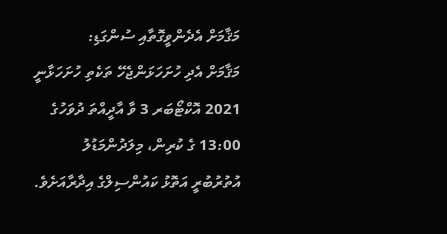މަޤާމަށް އެދެންވީގޮތާއި ސުންގަޑި:
މަޤާމަށް އެދި ހުށަހަޅަންޖެހޭ ތަކެތި ހުށަހަޅާނީ 2021 އޮކްޓޯބަރ 3 ވާ އާދީއްތަ ދުވަހުގެ 13:00 ގެ ކުރިން، މިލަދުންމަޑުލު އުތުރުބުރީ އަތޮޅު ކައުންސިލްގެ އިދާރާއަށެވެ.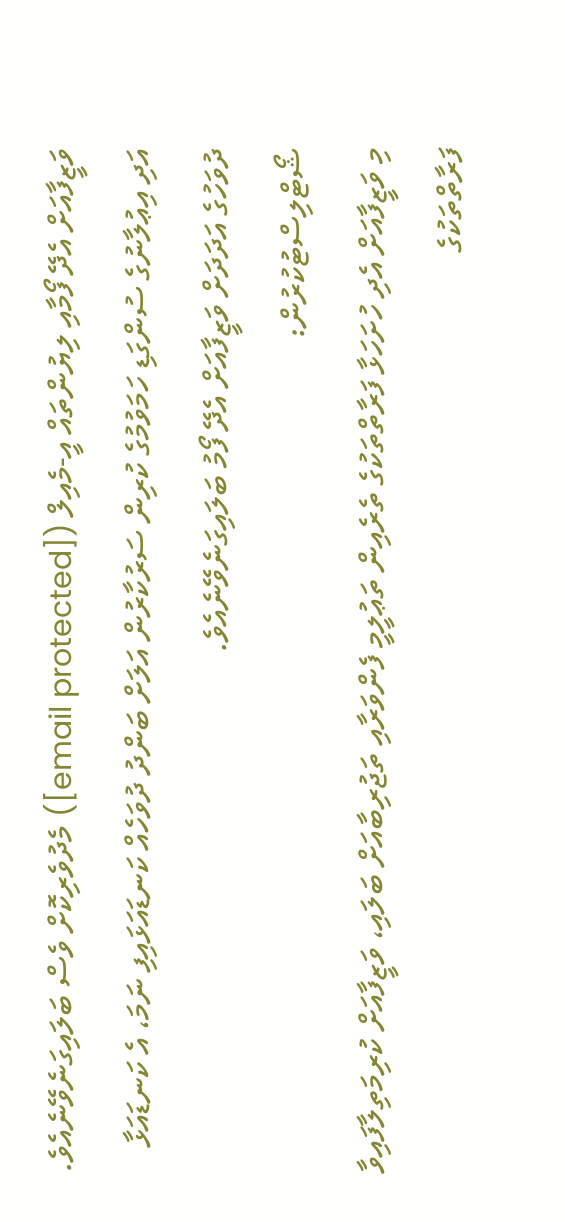ވަޒީފާއަށް އެދޭ ފޯމާއި ލިޔުންތައް އީ-މެއިލް ([email protected]) މެދުވެރިކޮށް ވެސް ބަލައިގަނެވޭނެއެވެ.
އަދި އިޢުލާނުގެ ސުންގަޑި ހަމަވުމުގެ ކުރިން ސަރުކާރުން އަލަށް ބަންދު ދުވަހެއް ކަނޑައަޅައިފި ނަމަ، އެ ކަނޑައަޅާ ދުވަހުގެ އަދަދަށް ވަޒީފާއަށް އެދޭ ފޯމު ބަލައިގަނެވޭނެއެވެ.
ޝޯޓްލިސްޓުކުރުން:
މި ވަޒީފާއަށް އެދި ހުށަހަޅާ ފަރާތްތަކުގެ ތެރެއިން ތަޢުލީމީ ފެންވަރާއި ތަޖުރިބާއަށް ބަލައި، ވަޒީފާއަށް ކުރިމަތިލާފައިވާ ފަރާތްތަކުގެ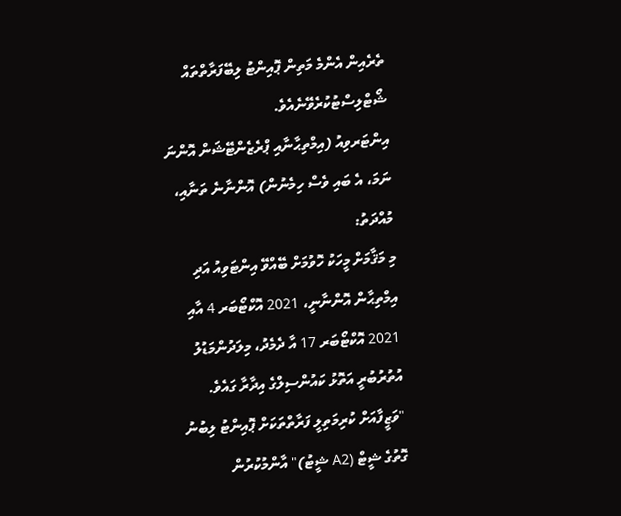ތެރެއިން އެންމެ މަތިން ޕޮއިންޓު ލިބޭފަރާތްތައް ޝޯޓްލިސްޓުކުރެވޭނެއެވެ.
އިންޓަރވިއު (އިމްތިޙާނާއި ޕްރެޒެންޓޭޝަން އޮންނަ ނަމަ، އެ ބައި ވެސް ހިމެނުން) އޮންނާނެ ތަނާއި، މުއްދަތު:
މި މަޤާމަށް މީހަކު ހޮވުމަށް ބޭއްވޭ އިންޓަވިއު އަދި އިމްތިޙާން އޮންނާނީ، 2021 އޮކްޓޯބަރ 4 އާއި 2021 އޮކްޓޯބަރ 17 އާ ދެމެދު، މިލަދުންމަޑުލު އުތުރުބުރީ އަތޮޅު ކައުންސިލްގެ އިދާރާ ގައެވެ.
"ވަޒީފާއަށް ކުރިމަތިލީ ފަރާތްތަކަށް ޕޮއިންޓު ލިބުނު ގޮތުގެ ޝީޓް (A2 ޝީޓު)" އާންމުކުރުން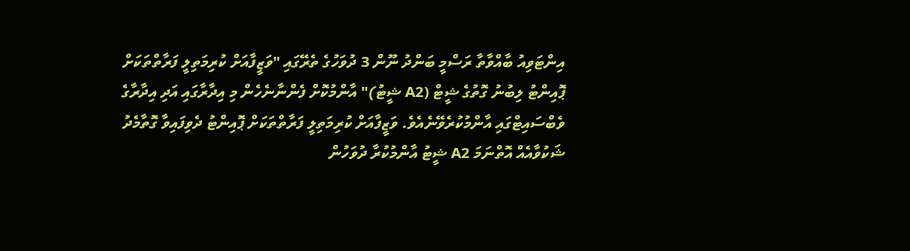އިންޓަވިއު ބާއްވާތާ ރަސްމީ ބަންދު ނޫން 3 ދުވަހުގެ ތެރޭގައި "ވަޒީފާއަށް ކުރިމަތިލީ ފަރާތްތަކަށް ޕޮއިންޓު ލިބުނު ގޮތުގެ ޝީޓް (A2 ޝީޓު)" އާންމުކޮށް ފެންނާނެހެން މި އިދާރާގައި އަދި އިދާރާގެ ވެބްސައިޓްގައި އާންމުކުރެވޭނެއެވެ. ވަޒީފާއަށް ކުރިމަތިލީ ފަރާތްތަކަށް ޕޮއިންޓު ދެވިފައިވާ ގޮތާމެދު ޝަކުވާއެއް އޮތްނަމަ A2 ޝީޓު އާންމުކުރާ ދުވަހުން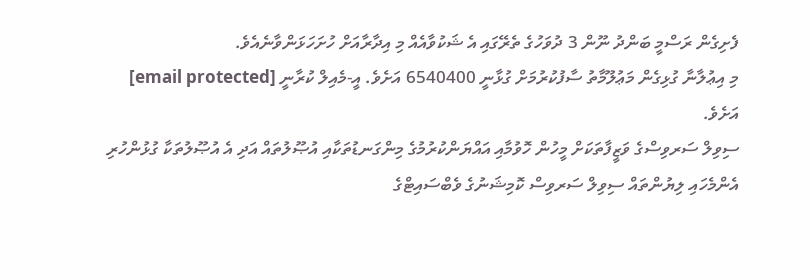ފެށިގެން ރަސްމީ ބަންދު ނޫން 3 ދުވަހުގެ ތެރޭގައި އެ ޝަކުވާއެއް މި އިދާރާއަށް ހުށަހަޅަންވާނެއެވެ.
މި އިޢުލާނާ ގުޅިގެން މަޢުލޫމާތު ސާފުކުރުމަށް ގުޅާނީ 6540400 އަށެވެ. އީ-މެއިލް ކުރާނީ [email protected] އަށެވެ.
ސިވިލް ސަރވިސްގެ ވަޒީފާތަކަށް މީހުން ހޮވުމާއި އައްޔަންކުރުމުގެ މިންގަނޑުތަކާއި އުޞޫލުތައް އަދި އެ އުޞޫލުތަކާ ގުޅުންހުރި އެންމެހައި ލިޔުންތައް ސިވިލް ސަރވިސް ކޮމިޝަނުގެ ވެބްސައިޓްގެ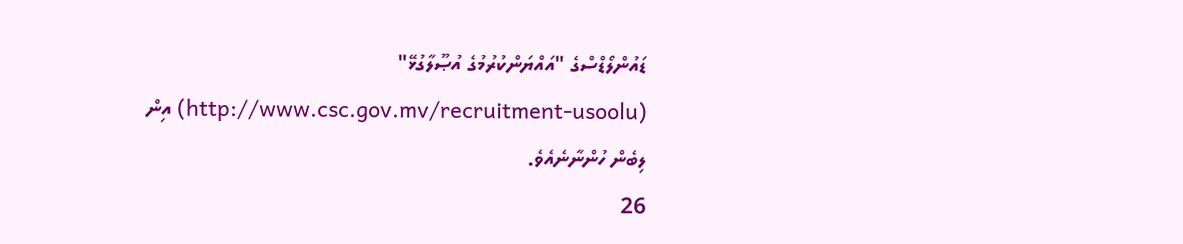ޑައުންލޯޑްސްގެ "އައްޔަންކުރުމުގެ އުޞޫލާގުޅޭ" (http://www.csc.gov.mv/recruitment-usoolu) އިން ލިބެން ހުންނާނެއެވެ.
26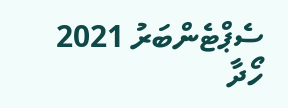ސެޕްޓެންބަރު 2021
ހޯދާ